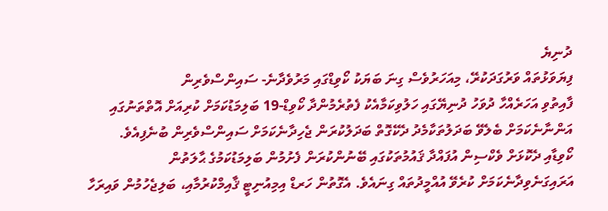ދުނިޔެ
ފިޔަވަޅުތައް ވަރުގަދަކުރޭ، މިއަހަރުވެސް ގިނަ ބަޔަކު ކޯވިޑްގައި މަރުވެދާނެ- ސައިންސްވެރިން
ފާއިތުވި އަހަރެއްހާ ދުވަހު ދުނިޔޭގައި ހަލުވިކަމާއެކު ފެތުރެމުންދާ ކޯވިޑް-19 ބަލިމަޑުކަމަށް ކުރިއަށް އޮތްތަނުގައި އަންނާނެކަމަށް ބެލެވޭ ބަދަލުތަކާމެދު ދެކޭގޮތް ބަދަލުކުރަން ޖެހިދާނެކަމަށް ސައިންސްވެރިން ބުނެފިއެވެ.
ކޯވިޑާއި ދެކޮޅަށް ވެކްސިން އުފައްދާ ޤައުމުތަކުގައި ބޭނުންކުރަން ފެށުމުން ބަލިމަޑުކަމުގެ ޙާލަތުން އަރައިގަނެވިދާނެކަމަށް ކުރެވޭ އުއްމީދުތައް ގިނައެވެ. އެގޮތުން ހަރޑް އިމިއުނިޓީ ޤާއިމްކުރުމާއި، ބަލިޖެހުމުން ވައިރަހާ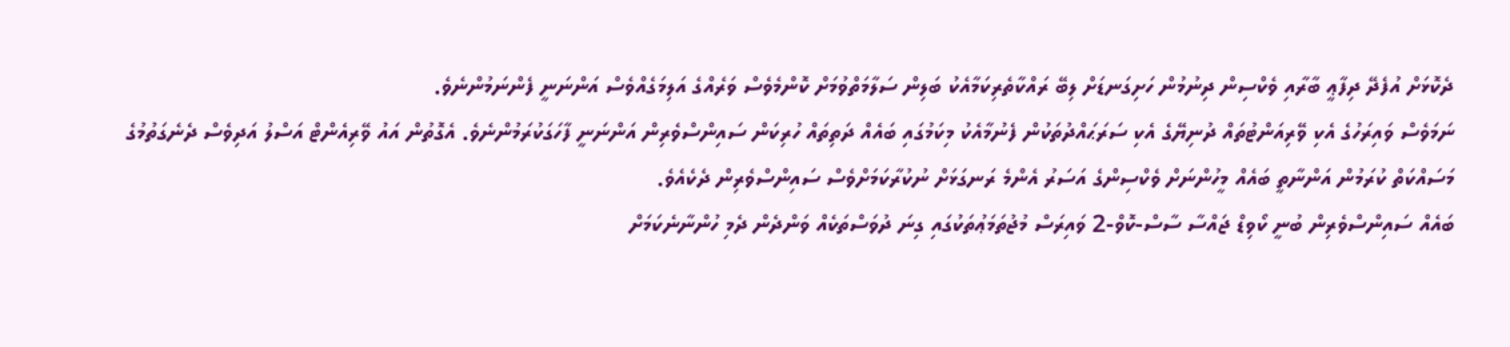ދެކޮޅަށް އުފެދޭ ދިފާޢީ ބާރާއި ވެކްސިން ދިނުމުން ހަށިގަނޑަށް ލިބޭ ރައްކާތެރިކަމާއެކު ބަލިން ސަލާމަތްވުމަށް ކޮންމެވެސް ވަރެއްގެ އަލިމަގެއްވެސް އަންނަނީ ފެންނަމުންނެވެ.
ނަމަވެސް ވައިރަހުގެ އެކި ވޭރިއަންޓުތައް ދުނިޔޭގެ އެކި ސަރަޙައްދުތަކުން ފެނުމާއެކު މިކަމުގައި ބައެއް ދަތިތައް ހުރިކަން ސައިންސްވެރިން އަންނަނީ ފާހަގަކުރަމުންނެވެ. އެގޮތުން އައު ވޭރިއެންޓް އަސްލު އަދިވެސް ދެނެގަތުމުގެ މަސައްކަތް ކުރަމުން އަންނާތީ ބައެއް މީހުންނަށް ވެކްސިންގެ އަސަރު އެންމެ ރަނގަޅަށް ނުކުރާކަމަށްވެސް ސައިންސްވެރިން ދެކެއެވެ.
ބައެއް ސައިންސްވެރިން ބުނީ ކޯވިޑް ޖައްސާ ސާސް-ކޮވް-2 ވައިރަސް މުޖުތަމަޢުތަކުގައި ގިނަ ދުވަސްތަކެއް ވަންދެން ދެމި ހުންނާނެކަމަށް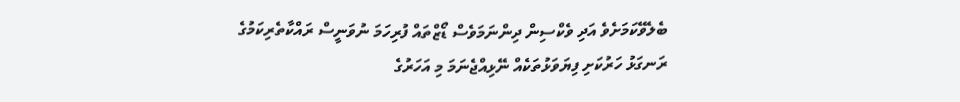ބެލެވޭކަމަށެވެ އަދި ވެކްސިން ދިންނަމަވެސް ޑޯޒްތައް ފުރިހަމަ ނުވަނީސް ރައްކާތެރިކަމުގެ ރަނގަޅު ހަރުކަށި ފިޔަވަޅުތަކެއް ނޭޅިއްޖެނަމަ މި އަހަރުގެ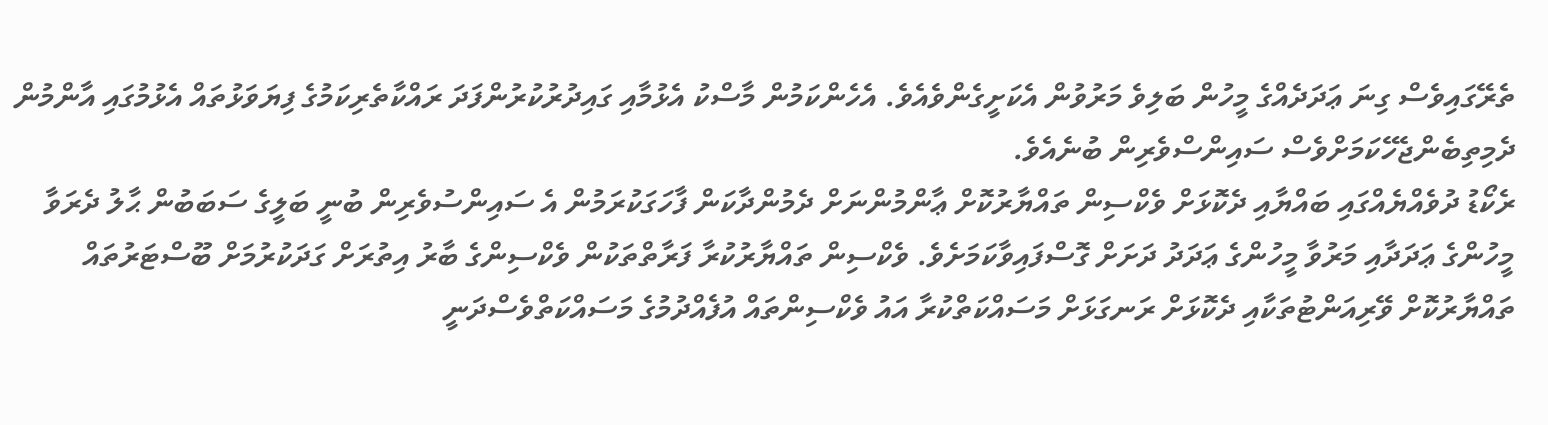ތެރޭގައިވެސް ގިނަ ޢަދަދެއްގެ މީހުން ބަލިވެ މަރުވުން އެކަށީގެންވެއެވެ. އެހެންކަމުން މާސްކު އެޅުމާއި ގައިދުރުކުރުންފަދަ ރައްކާތެރިކަމުގެ ފިޔަވަޅުތައް އެޅުމުގައި އާންމުން ދެމިތިބެންޖެހޭކަމަށްވެސް ސައިންސްވެރިން ބުނެއެވެ.
ރެކޯޑު ދުވެއްޔެއްގައި ބައްޔާއި ދެކޮޅަށް ވެކްސިން ތައްޔާރުކޮށް ޢާންމުންނަށް ދެމުންދާކަން ފާހަގަކުރަމުން އެ ސައިންސުވެރިން ބުނީ ބަލީގެ ސަބަބުން ޙާލު ދެރަވާ މީހުންގެ ޢަދަދާއި މަރުވާ މީހުންގެ ޢަދަދު ދަށަށް ގޮސްފައިވާކަމަށެވެ. ވެކްސިން ތައްޔާރުކުރާ ފަރާތްތަކުން ވެކްސިންގެ ބާރު އިތުރަށް ގަދަކުރުމަށް ބޫސްޓަރުތައް ތައްޔާރުކޮށް ވޭރިއަންޓުތަކާއި ދެކޮޅަށް ރަނގަޅަށް މަސައްކަތްކުރާ އައު ވެކްސިންތައް އުފެއްދުމުގެ މަސައްކަތްވެސްދަނީ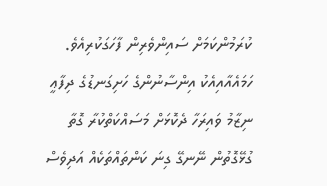ކުރަމުންކަމަށް ސައިންވެރިން ފާހަގަކުރިއެވެ. ހަމައެއާއިއެކު އިންސާނުންގެ ހަށިގަނޑުގެ ދިފާޢީ ނިޒާމު ވައިރަހާ ދެކޮޅަށް މަސައްކަތްކުރާ ގޮތާ ގުޅޭގޮތުން ނޭނގޭ ގިނަ ކަންތައްތަކެއް އަދިވެސް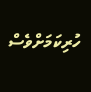ހުރިކަމަށްވެސް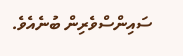ސައިންސްވެރިން ބުނެއެވެ.